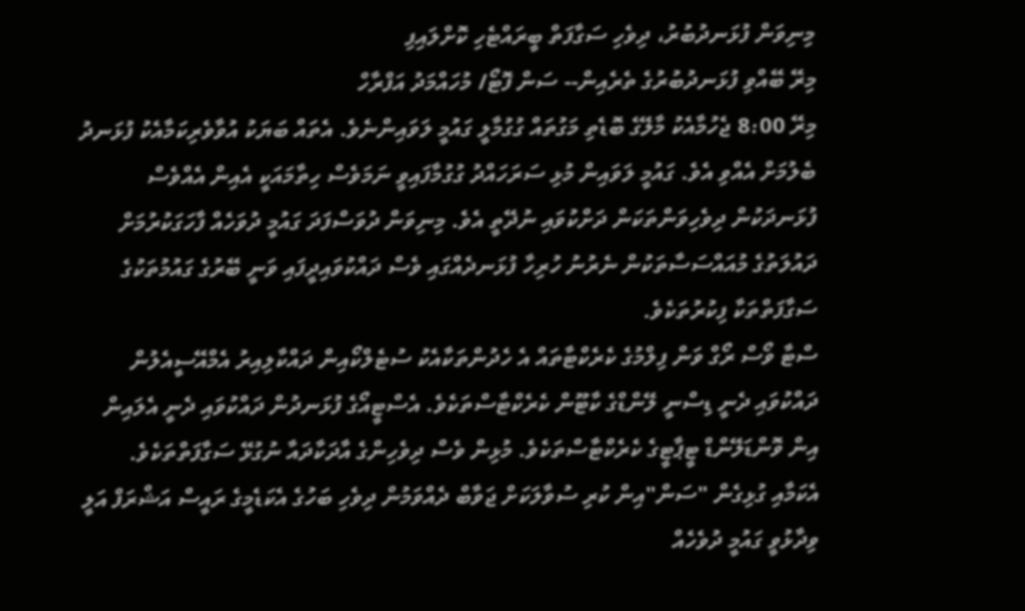މިނިވަން ފުޅަނދުބުރު، ދިވެހި ސަގާފަތް ބީރައްޓެހި ކޮށްލައިފި
މިރޭ ބޭއްވި ފުޅަނދުބުރުގެ ތެރެއިން-- ސަން ފޮޓޯ/ މުހައްމަދު އަފްރާހް
މިރޭ 8:00 ޖެހުމާއެކު މާލޭގެ ބޮޑެތި މަގުތައް ގުގުމާލީ ގައުމީ ލަވައިންނެވެ. އެތައް ބަޔަކު އުވާވެރިކަމާއެކު ފުޅަނދު ބެލުމަށް އެއްވި އެވެ. ގައުމީ ލަވައިން މުޅި ސަރަހައްދު ގުގުމާފައިވީ ނަމަވެސް ހިތާމައަކީ އެއިން އެއްވެސް ފުޅަނދަކުން ދިވެހިވަންތަކަން ދަށްކުވައި ނުދޭތީ އެވެ. މިނިވަން ދުވަސްފަދަ ގައުމީ ދުވަހެއް ފާހަގަކުރުމަށް ދައުލަތުގެ މުއައްސަސާތަކުން ނެރުނު ހުރިހާ ފުޅަނދެއްގައި ވެސް ދައްކުވައިދީފައި ވަނީ ބޭރުގެ ގައުމުތަކުގެ ސަގާފަތްތަކާ ފިކުރުތަކެވެ.
ސްޓާ ވޯސް ރޯގް ވަން ފިލްމުގެ ކެރެކްޓާތައް އެ ހެދުންތަކާއެކު ސުޓެލްކޯއިން ދައްކާލިއިރު އެމްއޭސީއެލުން ދައްކުވައި ދެނީ ޑިސްނީ ލޭންޑްގެ ކާޓޫން ކެރެކްޓާސްތަކެވެ. އެސްޓީއޯގެ ފުޅަނދުން ދައްކުވައި ދެނީ އެލައިން އިން ވޮންޑަލޭންޑް ޓީޕާޓީގެ ކެރެކްޓާސްތަކެވެ. މުޅިން ވެސް ދިވެހިންގެ އާދަކާދައާ ނުގުޅޭ ސަގާފަތްތަކެވެ.
އެކަމާއި ގުޅިގެން "ސަން"އިން ކުރި ސުވާލަކަށް ޖަވާބް ދެއްވަމުން ދިވެހި ބަހުގެ އެކަޑެމީގެ ރައީސް އަޝްރަފް އަލީ ވިދާޅުވީ ގައުމީ ދުވެހެއް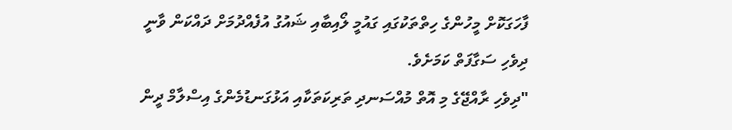ފާހަގަކޮށް މީހުންގެ ހިތްތަކުގައި ގައުމީ ލޯއިބާއި ޝައުގު އުފެއްދުމަށް ދައްކަން ވާނީ ދިވެހި ސަގާފަތް ކަމަށެވެ.
"ދިވެހި ރާއްޖޭގެ މި އޮތް މުއްސަނދި ތަރިކަތަކާއި އަޅުގަނޑުމެންގެ އިސްލާމް ދީން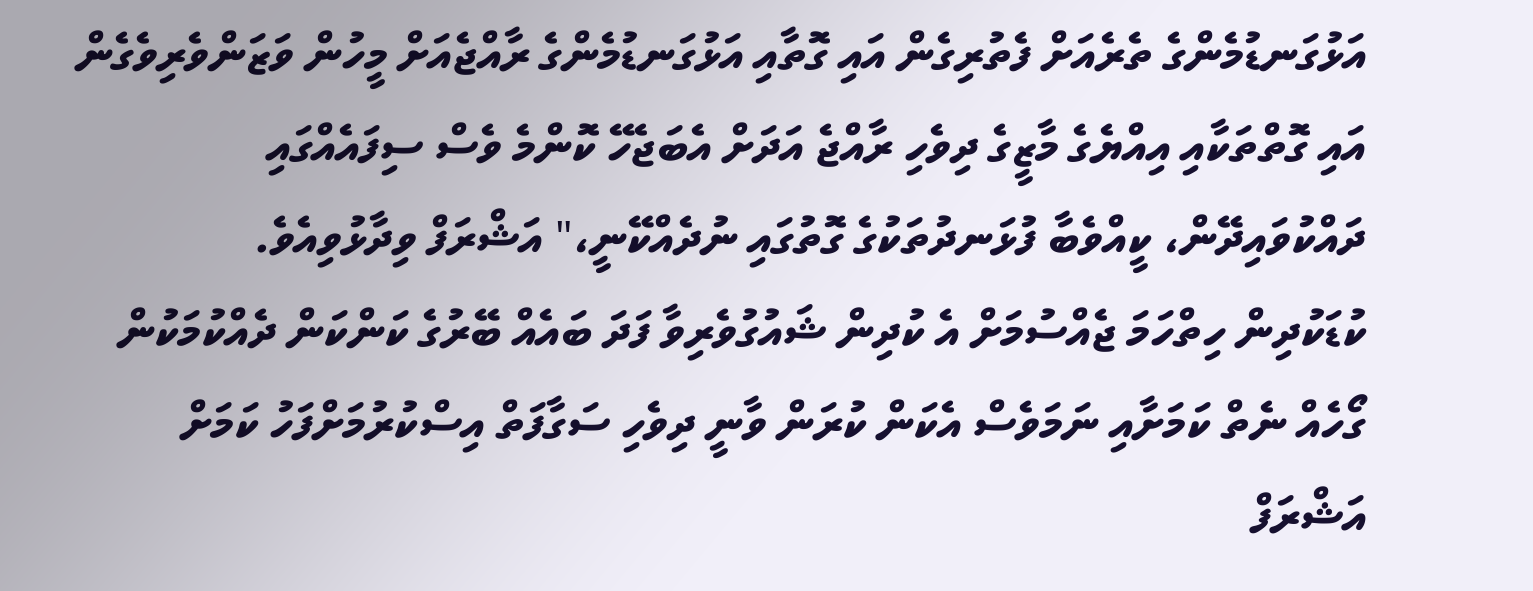އަޅުގަނޑުމެންގެ ތެރެއަށް ފެތުރިގެން އައި ގޮތާއި އަޅުގަނޑުމެންގެ ރާއްޖެއަށް މީހުން ވަޒަންވެރިވެގެން އައި ގޮތްތަކާއި އިއްޔެގެ މާޒީގެ ދިވެހި ރާއްޖެ އަދަށް އެބަޖެހޭ ކޮންމެ ވެސް ސިފައެއްގައި ދައްކުވައިދޭން، ކީއްވެބާ ފުޅަނދުތަކުގެ ގޮތުގައި ނުދެއްކޭނީ،" އަޝްރަފް ވިދާޅުވިއެވެ.
ކުޑަކުދިން ހިތްހަމަ ޖެއްސުމަށް އެ ކުދިން ޝައުގުވެރިވާ ފަދަ ބައެއް ބޭރުގެ ކަންކަން ދެއްކުމަކުން ގޯހެއް ނެތް ކަމަށާއި ނަމަވެސް އެކަން ކުރަން ވާނީ ދިވެހި ސަގާފަތް އިސްކުރުމަށްފަހު ކަމަށް އަޝްރަފް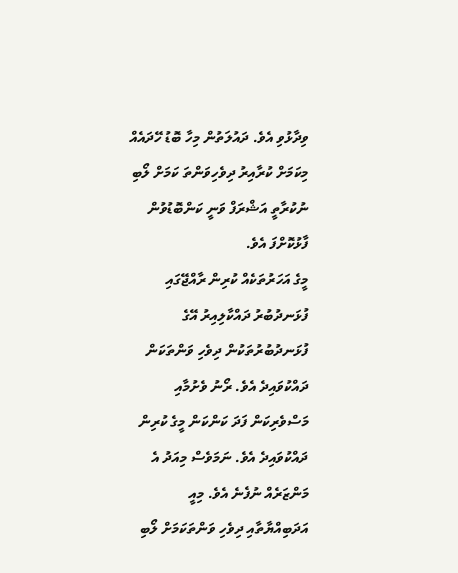ވިދާޅުވި އެވެ. ދައުލަތުން މިހާ ބޮޑު ހޭދައެއް މިކަމަށް ކުރާއިރު ދިވެހިވަންތަ ކަމަށް ލޯބި ނުކުރާތީ އަޝްރަފް ވަނީ ކަންބޮޑުވުން ފާޅުކޮށްފަ އެވެ.
މީގެ އަހަރުތަކެއް ކުރިން ރާއްޖޭގައި ފުޅަނދުބުރު ދައްކާލިއިރު އޭގެ ފުޅަނދުބުރުތަކުން ދިވެހި ވަންތަކަން ދައްކުވައިދެ އެވެ. ރޯނު ވެށުމާއި މަސްވެރިކަން ފަދަ ކަންކަން މީގެ ކުރިން ދައްކުވައިދެ އެވެ. ނަމަވެސް މިއަދު އެ މަންޒަރެއް ނުފެނެ އެވެ. މިއީ އަދަބިއްޔާތާއި ދިވެހި ވަންތަކަމަށް ލޯބި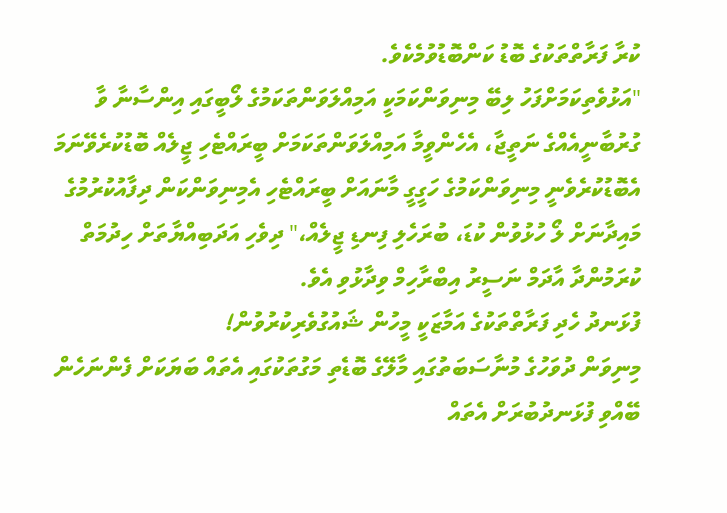ކުރާ ފަރާތްތަކުގެ ބޮޑު ކަންބޮޑުވުމެކެވެ.
"އަޅުވެތިކަމަށްފަހު ލިބޭ މިނިވަންކަމަކީ އަމިއްލަވަންތަކަމުގެ ލޯބީގައި އިންސާނާ ވާ ގުރުބާނީއެއްގެ ނަތީޖާ، އެހެންވީމާ އަމިއްލަވަންތަކަމަށް ބީރައްޓެހި ޖީލެއް ބޮޑުކުރެވޭނަމަ އެބޮޑުކުރެވެނީ މިނިވަންކަމުގެ ހަގީގީ މާނައަށް ބީރައްޓެހި އެމިނިވަންކަން ދިފާއުކުރުމުގެ މައިދާނަށް ލޯ ހުޅުވުން ކުޑަ، ބުރަހެލި ފިނޑި ޖީލެއް،" ދިވެހި އަދަބިއްޔާތަށް ހިދުމަތް ކުރަމުންދާ އާދަމް ނަސީރު އިބްރާހިމް ވިދާޅުވި އެވެ.
ފުޅަނދު ހެދި ފަރާތްތަކުގެ އަމާޒަކީ މީހުން ޝައުގުވެރިކުރުވުން!
މިނިވަން ދުވަހުގެ މުނާސަބަތުގައި މާލޭގެ ބޮޑެތި މަގުތަކުގައި އެތައް ބަޔަކަށް ފެންނަހެން ބޭއްވި ފުޅަނދުބުރަށް އެތައް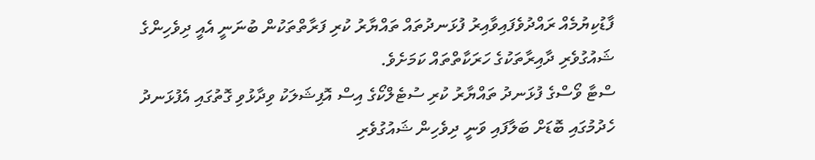ފާޑުކިޔުމެއް ރައްދުވެފައިވާއިރު ފުޅަނދުތައް ތައްޔާރު ކުރި ފަރާތްތަކުން ބުނަނީ އެއީ ދިވެހިންގެ ޝައުގުވެރި ދާއިރާތަކުގެ ހަރަކާތްތައް ކަމަށެވެ.
ސްޓާ ވޯސްގެ ފުޅަނދު ތައްޔާރު ކުރި ސުޓެލްކޯގެ އިސް އޮފިޝަލަކު ވިދާޅުވި ގޮތުގައި އެފުޅަނދު ހެދުމުގައި ބޮޑަށް ބަލާފައި ވަނީ ދިވެހިން ޝައުގުވެރި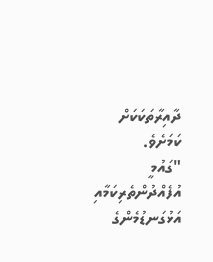ދާއިރާތަކަކަށް ކަމަށެވެ.
"ގައުމީ އުފެއްދުންތެރިކަމާއި އަޅުގަނޑުމެންގެ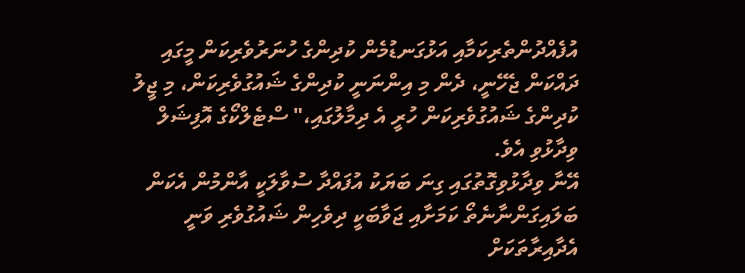އުފެއްދުންތެރިކަމާއި އަޅުގަނޑުމެން ކުދިންގެ ހުނަރުވެރިކަން މީގައި ދައްކަން ޖެހޭނީ، ދެން މި އިންނަނީ ކުދިންގެ ޝައުގުވެރިކަން، މި ޖީލު ކުދިންގެ ޝައުގުވެރިކަން ހުރީ އެ ދިމާލުގައި،" ސްޓެލްކޯގެ އޮފިޝަލް ވިދާޅުވި އެވެ.
އޭނާ ވިދާޅުވިގޮތުގައި ގިނަ ބަޔަކު އުފައްދާ ސުވާލަކީ އާންމުން އެކަން ބަލައިގަންނާނެތޯ ކަމަށާއި ޖަވާބަކީ ދިވެހިން ޝައުގުވެރި ވަނީ އެދާއިރާތަކަށް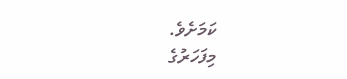ކަމަށެވެ.
މިފަހަރުގެ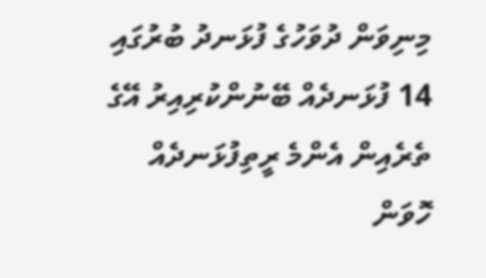މިނިވަން ދުވަހުގެ ފުޅަނދު ބުރުގައި 14 ފުޅަނދެއް ބޭނުންކުރިއިރު އޭގެ ތެރެއިން އެންމެ ރީތިފުޅަނދެއް ހޮވަން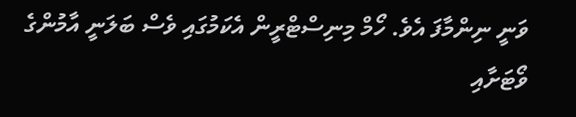ވަނީ ނިންމާފަ އެވެ. ހޯމް މިނިސްޓްރީން އެކަމުގައި ވެސް ބަލަނީ އާމުންގެ ވޯޓަށާއި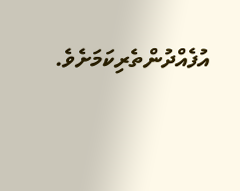އުފެއްދުންތެރިކަމަށެވެ.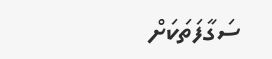ސަގާފަތަކަށް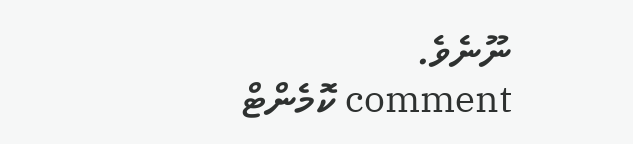ނޫނެވެ.
comment ކޮމެންޓް